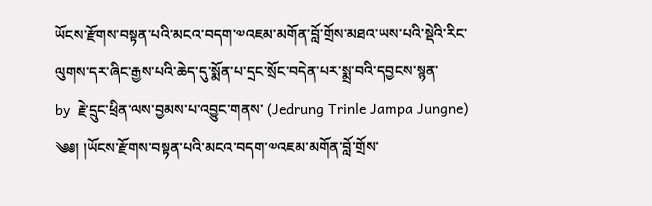ཡོངས་རྫོགས་བསྟན་པའི་མངའ་བདག་༧འཇམ་མགོན་བློ་གྲོས་མཐའ་ཡས་པའི་སྡེའི་རིང་ལུགས་དར་ཞིང་རྒྱས་པའི་ཆེད་དུ་སྨོན་པ་དྲང་སྲོང་བདེན་པར་སྨྲ་བའི་དབྱངས་སྙན་
by  རྗེ་དྲུང་ཕྲིན་ལས་བྱམས་པ་འབྱུང་གནས་ (Jedrung Trinle Jampa Jungne)
༄༅། །ཡོངས་རྫོགས་བསྟན་པའི་མངའ་བདག་༧འཇམ་མགོན་བློ་གྲོས་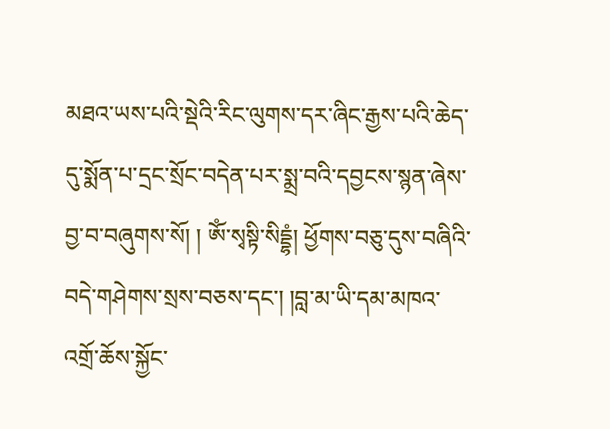མཐའ་ཡས་པའི་སྡེའི་རིང་ལུགས་དར་ཞིང་རྒྱས་པའི་ཆེད་དུ་སྨོན་པ་དྲང་སྲོང་བདེན་པར་སྨྲ་བའི་དབྱངས་སྙན་ཞེས་བྱ་བ་བཞུགས་སོ། ། ཨོཾ་སྭསྟི་སིདྡྷཾ། ཕྱོགས་བཅུ་དུས་བཞིའི་བདེ་གཤེགས་སྲས་བཅས་དང་། །བླ་མ་ཡི་དམ་མཁའ་འགྲོ་ཆོས་སྐྱོང་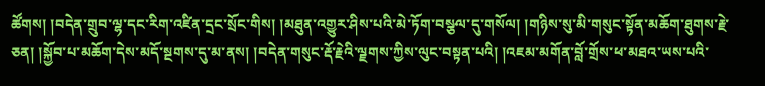ཚོགས། །བདེན་གྲུབ་ལྷ་དང་རིག་འཛིན་དྲང་སྲོང་གིས། །མཐུན་འགྱུར་ཤིས་པའི་མེ་ཏོག་བསྩལ་དུ་གསོལ། །གཉིས་སུ་མི་གསུང་སྟོན་མཆོག་ཐུགས་རྗེ་ཅན། །སྐྱོབ་པ་མཆོག་དེས་མདོ་སྔགས་དུ་མ་ནས། །བདེན་གསུང་རྡོ་རྗེའི་ལྗགས་ཀྱིས་ལུང་བསྟན་པའི། །འཇམ་མགོན་བློ་གྲོས་ཕ་མཐའ་ཡས་པའི་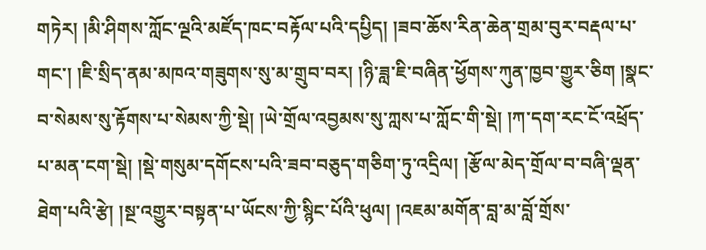གཏེར། །མི་ཤིགས་ཀློང་ལྔའི་མཛོད་ཁང་བརྟོལ་པའི་དཔྱིད། །ཟབ་ཆོས་རིན་ཆེན་གྲམ་བུར་བརྡལ་པ་གང་། །ཇི་སྲིད་ནམ་མཁའ་གཟུགས་སུ་མ་གྲུབ་བར། །ཉི་ཟླ་ཇི་བཞིན་ཕྱོགས་ཀུན་ཁྱབ་གྱུར་ཅིག །སྣང་བ་སེམས་སུ་རྟོགས་པ་སེམས་ཀྱི་སྡེ། །ཡེ་གྲོལ་འབྱམས་སུ་ཀླས་པ་ཀློང་གི་སྡེ། །ཀ་དག་རང་ངོ་འཕྲོད་པ་མན་ངག་སྡེ། །སྡེ་གསུམ་དགོངས་པའི་ཟབ་བཅུད་གཅིག་ཏུ་འདྲིལ། །རྩོལ་མེད་གྲོལ་བ་བཞི་ལྡན་ཐེག་པའི་རྩེ། །སྔ་འགྱུར་བསྟན་པ་ཡོངས་ཀྱི་སྙིང་པོའི་ཕུལ། །འཇམ་མགོན་བླ་མ་བློ་གྲོས་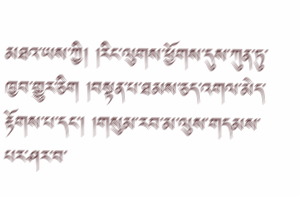མཐའ་ཡས་ཀྱི། །རིང་ལུགས་ཕྱོགས་དུས་ཀུན་ཏུ་ཁྱབ་གྱུར་ཅིག །བསྟན་པ་ཐམས་ཅད་འགལ་མེད་རྟོགས་པ་དང་། །གསུམ་རབ་མ་ལུས་གདམས་པར་ཤར་བ་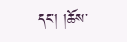དང་། །ཆོས་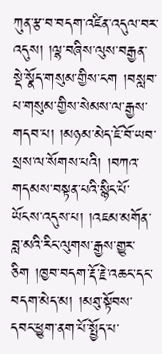ཀུན་རྩ་བ་བདག་འཛིན་འདུལ་བར་འདུས། །ལྷ་བཞིས་ལུས་བརྒྱན་སྡེ་སྣོད་གསུམ་གྱིས་ངག །བསླབ་པ་གསུམ་གྱིས་སེམས་ལ་རྒྱས་གདབ་པ། །མཉམ་མེད་ཇོ་བོ་ཡབ་སྲས་ལ་སོགས་པའི། །བཀའ་གདམས་བསྟན་པའི་སྙིང་པོ་ཡོངས་འདུས་པ། །འཇམ་མགོན་བླ་མའི་རིང་ལུགས་རྒྱས་གྱུར་ཅིག །ཁྱབ་བདག་རྡོ་རྗེ་འཆང་དང་བདག་མེད་མ། །མཐུ་སྟོབས་དབང་ཕྱུག་ནག་པོ་སྤྱོད་པ་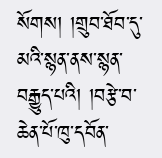སོགས། །གྲུབ་ཐོབ་དུ་མའི་སྙན་ནས་སྙན་བརྒྱུད་པའི། །བརྩེ་བ་ཆེན་པོ་ཁུ་དབོན་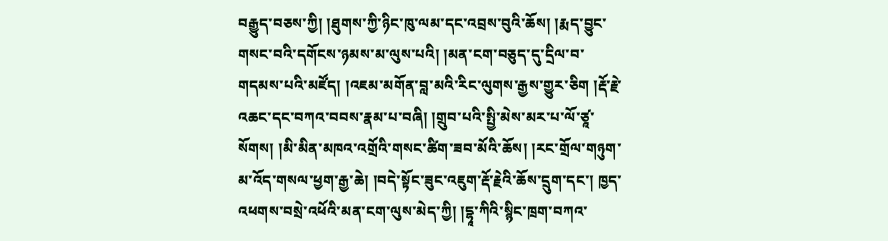བརྒྱུད་བཅས་ཀྱི། །ཐུགས་ཀྱི་ཉིང་ཁུ་ལམ་དང་འབྲས་བུའི་ཆོས། །རྨད་བྱུང་གསང་བའི་དགོངས་ཉམས་མ་ལུས་པའི། །མན་ངག་བཅུད་དུ་དྲིལ་བ་གདམས་པའི་མཛོད། །འཇམ་མགོན་བླ་མའི་རིང་ལུགས་རྒྱས་གྱུར་ཅིག །རྡོ་རྗེ་འཆང་དང་བཀའ་བབས་རྣམ་པ་བཞི། །གྲུབ་པའི་སྤྱི་མེས་མར་པ་ལོ་ཙཱ་སོགས། །མི་མིན་མཁའ་འགྲོའི་གསང་ཚིག་ཟབ་མོའི་ཆོས། །རང་གྲོལ་གཉུག་མ་འོད་གསལ་ཕྱག་རྒྱ་ཆེ། །བདེ་སྟོང་ཟུང་འཇུག་རྡོ་རྗེའི་ཆོས་དྲུག་དང་། ཁྱད་འཕགས་བསྲེ་འཕོའི་མན་ངག་ལུས་མེད་ཀྱི། །དྷཱ་ཀིའི་སྙིང་ཁྲག་བཀའ་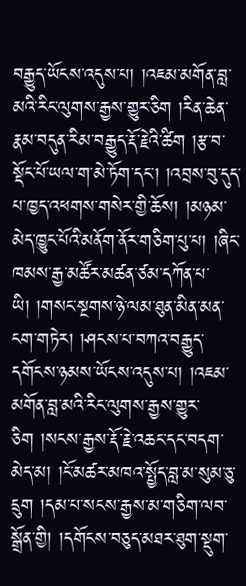བརྒྱུད་ཡོངས་འདུས་པ། །འཇམ་མགོན་བླ་མའི་རིང་ལུགས་རྒྱས་གྱུར་ཅིག །རིན་ཆེན་རྣམ་བདུན་རིམ་བརྒྱུད་རྡོ་རྗེའི་ཚིག །རྩ་བ་སྡོང་པོ་ཡལ་ག་མེ་ཏོག་དང་། །འབྲས་བུ་དུད་པ་ཁྱད་འཕགས་གསེར་གྱི་ཆོས། །མཉམ་མེད་ཁྱུང་པོའི་མནོག་ནོར་གཅིག་པུ་པ། །ཞིང་ཁམས་རྒྱ་མཚོར་མཚན་ཙམ་དཀོན་པ་ཡི། །གསང་སྔགས་ཉེ་ལམ་ཐུན་མིན་མན་ངག་གཏེར། །ཤངས་པ་བཀའ་བརྒྱུད་དགོངས་ཉམས་ཡོངས་འདུས་པ། །འཇམ་མགོན་བླ་མའི་རིང་ལུགས་རྒྱས་གྱུར་ཅིག །སངས་རྒྱས་རྡོ་རྗེ་འཆང་དང་བདག་མེད་མ། །ངོ་མཚར་མཁའ་སྤྱོད་བླ་མ་སུམ་ཅུ་དྲུག །དམ་པ་སངས་རྒྱས་མ་གཅིག་ལབ་སྒྲོན་གྱི། །དགོངས་བཅུད་མཐར་ཐུག་སྡུག་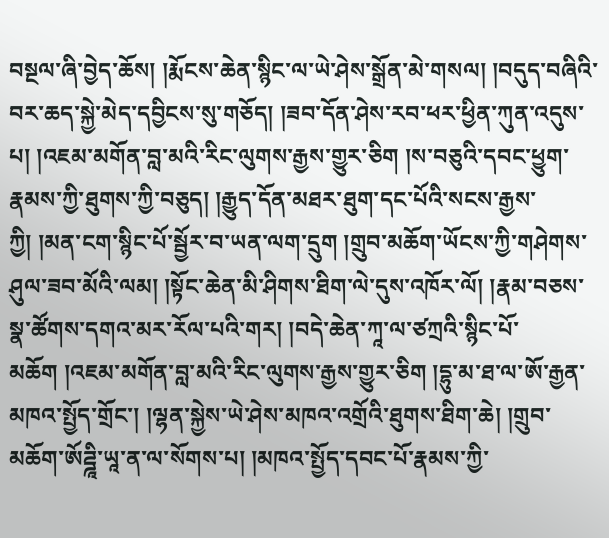བསྔལ་ཞི་བྱེད་ཆོས། །རྨོངས་ཆེན་སྙིང་ལ་ཡེ་ཤེས་སྒྲོན་མེ་གསལ། །བདུད་བཞིའི་བར་ཆད་སྐྱེ་མེད་དབྱིངས་སུ་གཅོད། །ཟབ་དོན་ཤེས་རབ་ཕར་ཕྱིན་ཀུན་འདུས་པ། །འཇམ་མགོན་བླ་མའི་རིང་ལུགས་རྒྱས་གྱུར་ཅིག །ས་བཅུའི་དབང་ཕྱུག་རྣམས་ཀྱི་ཐུགས་ཀྱི་བཅུད། །རྒྱུད་དོན་མཐར་ཐུག་དང་པོའི་སངས་རྒྱས་ཀྱི། །མན་ངག་སྙིང་པོ་སྦྱོར་བ་ཡན་ལག་དྲུག །གྲུབ་མཆོག་ཡོངས་ཀྱི་གཤེགས་ཤུལ་ཟབ་མོའི་ལམ། །སྟོང་ཆེན་མི་ཤིགས་ཐིག་ལེ་དུས་འཁོར་ལོ། །རྣམ་བཅས་སྣ་ཚོགས་དགའ་མར་རོལ་པའི་གར། །བདེ་ཆེན་ཀཱ་ལ་ཙཀྲའི་སྙིང་པོ་མཆོག །འཇམ་མགོན་བླ་མའི་རིང་ལུགས་རྒྱས་གྱུར་ཅིག །དྷུ་མ་ཐ་ལ་ཨོ་རྒྱན་མཁའ་སྤྱོད་གྲོང་། །ལྷན་སྐྱེས་ཡེ་ཤེས་མཁའ་འགྲོའི་ཐུགས་ཐིག་ཆེ། །གྲུབ་མཆོག་ཨོཌྜཱི་ཡཱ་ན་ལ་སོགས་པ། །མཁའ་སྤྱོད་དབང་པོ་རྣམས་ཀྱི་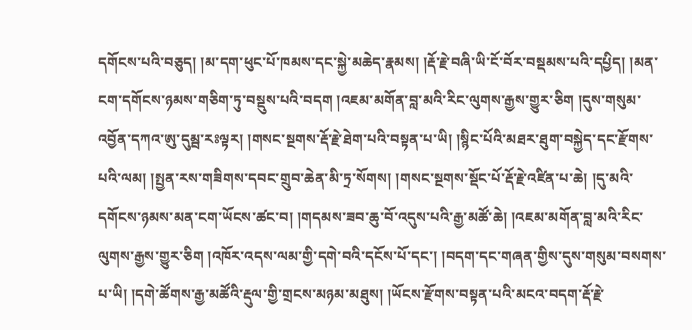དགོངས་པའི་བཅུད། །མ་དག་ཕུང་པོ་ཁམས་དང་སྐྱེ་མཆེད་རྣམས། །རྡོ་རྗེ་བཞི་ཡི་ངོ་བོར་བསྡམས་པའི་དཔྱིད། །མན་ངག་དགོངས་ཉམས་གཅིག་ཏུ་བསྡུས་པའི་བདག །འཇམ་མགོན་བླ་མའི་རིང་ལུགས་རྒྱས་གྱུར་ཅིག །དུས་གསུམ་འབྱོན་དཀའ་ཨུ་དུམྦ་རཿལྟར། །གསང་སྔགས་རྡོ་རྗེ་ཐེག་པའི་བསྟན་པ་ཡི། །སྙིང་པོའི་མཐར་ཐུག་བསྐྱེད་དང་རྫོགས་པའི་ལམ། །སྤྱན་རས་གཟིགས་དབང་གྲུབ་ཆེན་མི་ཏྲ་སོགས། །གསང་སྔགས་སྡོང་པོ་རྡོ་རྗེ་འཛིན་པ་ཆེ། །དུ་མའི་དགོངས་ཉམས་མན་ངག་ཡོངས་ཚང་བ། །གདམས་ཟབ་ཆུ་བོ་འདུས་པའི་རྒྱ་མཚོ་ཆེ། །འཇམ་མགོན་བླ་མའི་རིང་ལུགས་རྒྱས་གྱུར་ཅིག །འཁོར་འདས་ལམ་གྱི་དགེ་བའི་དངོས་པོ་དང་། །བདག་དང་གཞན་གྱིས་དུས་གསུམ་བསགས་པ་ཡི། །དགེ་ཚོགས་རྒྱ་མཚོའི་རྡུལ་གྱི་གྲངས་མཉམ་མཐུས། །ཡོངས་རྫོགས་བསྟན་པའི་མངའ་བདག་རྡོ་རྗེ་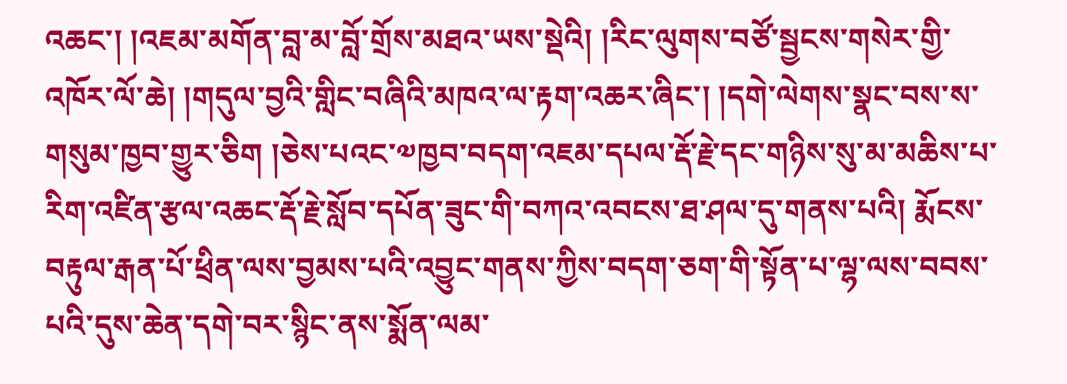འཆང་། །འཇམ་མགོན་བླ་མ་བློ་གྲོས་མཐའ་ཡས་སྡེའི། །རིང་ལུགས་བཙོ་སྦྱངས་གསེར་གྱི་འཁོར་ལོ་ཆེ། །གདུལ་བྱའི་གླིང་བཞིའི་མཁའ་ལ་རྟག་འཆར་ཞིང་། །དགེ་ལེགས་སྣང་བས་ས་གསུམ་ཁྱབ་གྱུར་ཅིག །ཅེས་པའང་༧ཁྱབ་བདག་འཇམ་དཔལ་རྡོ་རྗེ་དང་གཉིས་སུ་མ་མཆིས་པ་རིག་འཛིན་རྩལ་འཆང་རྡོ་རྗེ་སློབ་དཔོན་ཟུང་གི་བཀའ་འབངས་ཐ་ཤལ་དུ་གནས་པའི། རྨོངས་བརྟུལ་རྒན་པོ་ཕྲིན་ལས་བྱམས་པའི་འབྱུང་གནས་ཀྱིས་བདག་ཅག་གི་སྟོན་པ་ལྷ་ལས་བབས་པའི་དུས་ཆེན་དགེ་བར་སྙིང་ནས་སྨོན་ལམ་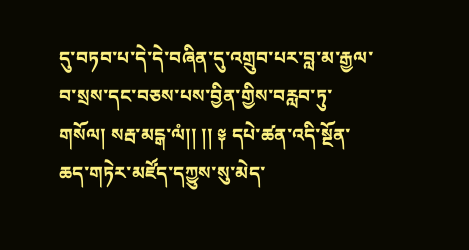དུ་བཏབ་པ་དེ་དེ་བཞིན་དུ་འགྲུབ་པར་བླ་མ་རྒྱལ་བ་སྲས་དང་བཅས་པས་བྱིན་གྱིས་བརླབ་ཏུ་གསོལ། སརྦ་མངྒ་ལཾ།། །། ༈ དཔེ་ཚན་འདི་སྔོན་ཆད་གཏེར་མཛོད་དཀྱུས་སུ་མེད་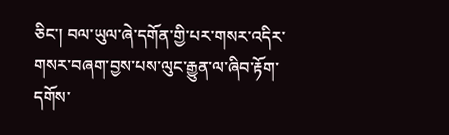ཅིང་། བལ་ཡུལ་ཞེ་དགོན་གྱི་པར་གསར་འདིར་གསར་བཞག་བྱས་པས་ལུང་རྒྱུན་ལ་ཞིབ་རྟོག་དགོས་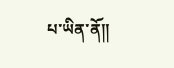པ་ཡིན་ནོ།།